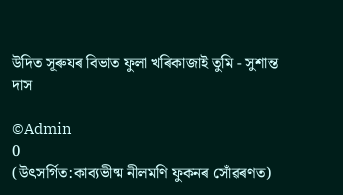উদিত সূৰুযৰ বিভাত ফুলা খৰিকাজাই তুমি - সুশান্ত দাস

©Admin
0
(উৎসৰ্গিত:কাব্যভীষ্ম নীলমণি ফুকনৰ সোঁৱৰণত)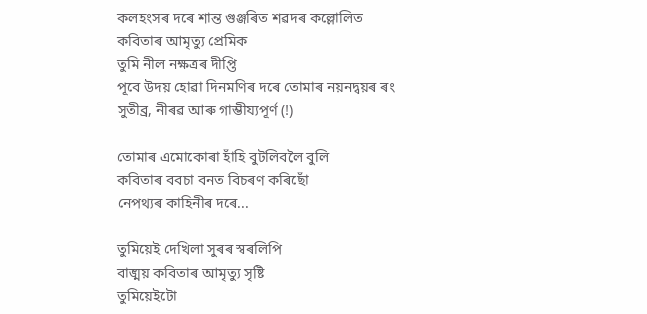কলহংসৰ দৰে শান্ত গুঞ্জৰিত শৱদৰ কল্লোলিত
কবিতাৰ আমৃত্যু প্ৰেমিক
তুমি নীল নক্ষত্ৰৰ দীপ্তি
পূবে উদয় হোৱা দিনমণিৰ দৰে তোমাৰ নয়নদ্বয়ৰ ৰং
সুতীব্ৰ, নীৰৱ আৰু গাম্ভীয্যপূৰ্ণ (!)

তোমাৰ এমোকোৰা হাঁহি বুটলিবলৈ বুলি
কবিতাৰ ববচা বনত বিচৰণ কৰিছোঁ
নেপথ্যৰ কাহিনীৰ দৰে...

তুমিয়েই দেখিলা সুৰৰ স্বৰলিপি
বাঙ্ময় কবিতাৰ আমৃত্যু সৃষ্টি
তুমিয়েইটো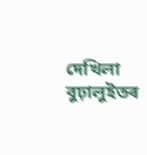দেখিলা বুঢ়ালুইতৰ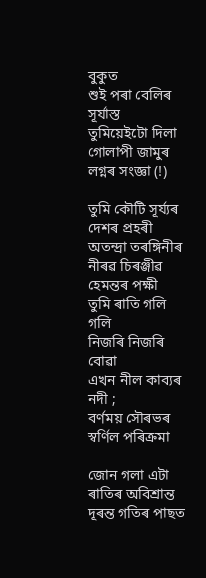বুকুত
শুই পৰা বেলিৰ সূৰ্যাস্ত
তুমিয়েইটো দিলা
গোলাপী জামুৰ লগ্নৰ সংজ্ঞা (!)

তুমি কৌটি সূৰ্য্যৰ দেশৰ প্ৰহৰী
অতন্দ্ৰা তৰঙ্গিনীৰ নীৰৱ চিৰঞ্জীৱ হেমন্তৰ পক্ষী
তুমি ৰাতি গলি গলি
নিজৰি নিজৰি বোৱা
এখন নীল কাব্যৰ নদী ;
বৰ্ণময় সৌৰভৰ স্বৰ্ণিল পৰিক্ৰমা

জোন গলা এটা ৰাতিৰ অবিশ্ৰান্ত দূৰন্ত গতিৰ পাছত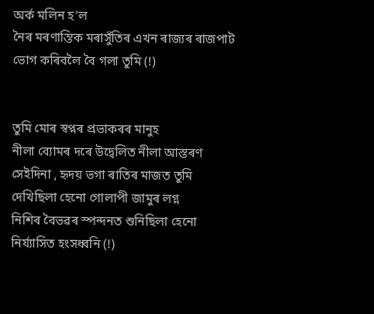অৰ্ক মলিন হ’ল
নৈৰ মৰণান্তিক মৰাসুঁতিৰ এখন ৰাজ্যৰ ৰাজপাট
ভোগ কৰিবলৈ বৈ গলা তুমি (!)


তুমি মোৰ স্বপ্নৰ প্ৰভাকৰৰ মানুহ
নীলা ব্যোমৰ দৰে উদ্বেলিত নীলা আস্তৰণ
সেইদিনা , হৃদয় ভগা ৰাতিৰ মাজত তুমি
দেখিছিলা হেনো গোলাপী জামুৰ লগ্ন
নিশিৰ বৈভৱৰ স্পন্দনত শুনিছিলা হেনো
নিৰ্য্যাসিত হংসধ্বনি (!)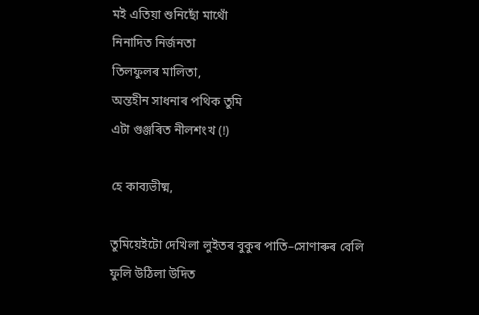মই এতিয়া শুনিছোঁ মাথোঁ
নিনাদিত নিৰ্জনতা
তিলফুলৰ মালিতা,
অন্তহীন সাধনাৰ পথিক তুমি
এটা গুঞ্জৰিত নীলশংখ (!)

হে কাব্যভীষ্ম,

তুমিয়েইটো দেখিলা লুইতৰ বুকুৰ পাতি–সোণাৰুৰ বেলি
ফুলি উঠিলা উদিত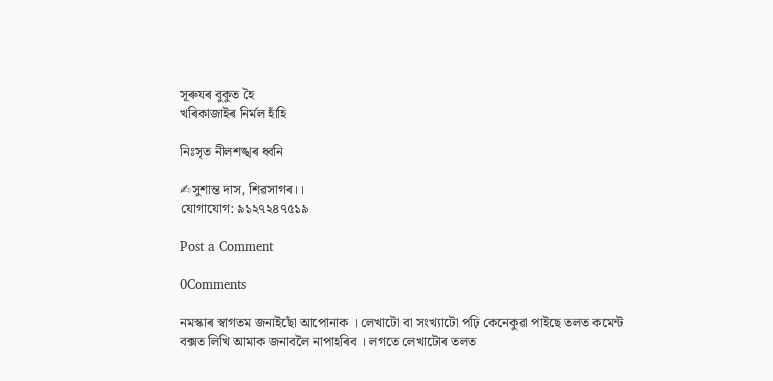সূৰুযৰ বুকুত হৈ
খৰিকাজাইৰ নিৰ্মল হাঁহি

নিঃসৃত নীলশঙ্খৰ ধ্বনি

✍সুশান্ত দাস, শিৱসাগৰ।।
যোগাযোগ: ৯১২৭২৪৭৫১৯

Post a Comment

0Comments

নমস্কাৰ স্বাগতম জনাইছোঁ আপোনাক । লেখাটো বা সংখ্যাটো পঢ়ি কেনেকুৱা পাইছে তলত কমেন্ট বক্সত লিখি আমাক জনাবলৈ নাপাহৰিব । লগতে লেখাটোৰ তলত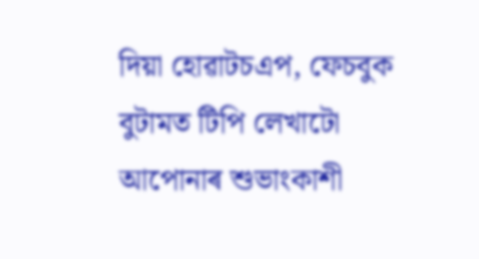দিয়া হোৱাটচএপ, ফেচবুক বুটামত টিপি লেখাটো আপোনাৰ শুভাংকাশী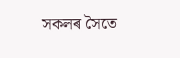সকলৰ সৈতে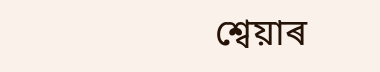শ্বেয়াৰ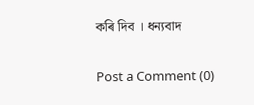কৰি দিব । ধন্যবাদ

Post a Comment (0)